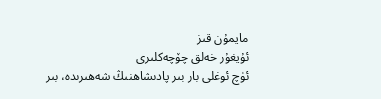مايمۇن قىز
ئۇيغۇر خەلق چۆچەكلىرى
ئۈچ ئوغلى بار بىر پادىشاھنىڭ شەھىرىدە، بىر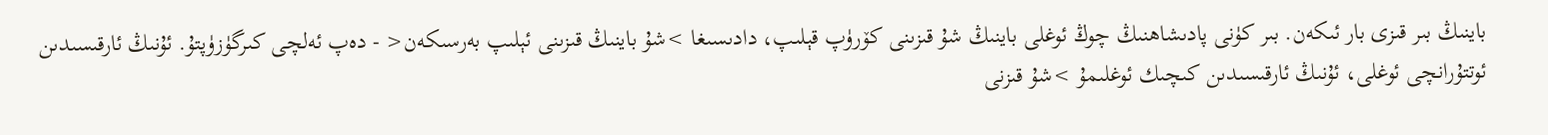باينىڭ بىر قىزى بار ئىكەن. بىر كۈنى پادىشاھنىڭ چوڭ ئوغلى باينىڭ شۇ قىزىنى كۆرۈپ قېلىپ، دادىسىغا >شۇ باينىڭ قىزىنى ئېلىپ بەرسىكەن< - دەپ ئەلچى كىرگۈزۈپتۇ. ئۇنىڭ ئارقىسىدىن ئوتتۇرانچى ئوغلى، ئۇنىڭ ئارقىسىدىن كىچىك ئوغلىمۇ >شۇ قىزنى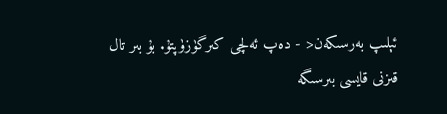ئېلىپ بەرسىكەن< - دەپ ئەلچى كىرگۈزۈپتۇ. بۇ بىر تال قىزنى قايسى بىرسىگە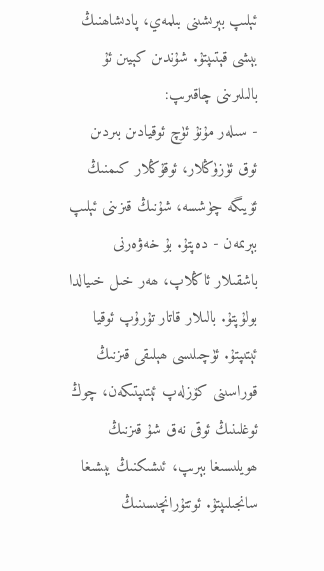ئېلىپ بېرىشىنى بىلمەي، پادىشاھنىڭ بېشى قېتىپتۇ. شۇندىن كېيىن ئۇ بالىلىرىنى چاقىرىپ:
- سىلەر مۇنۇ ئۈچ ئوقيادىن بىردىن ئوق ئۈزۈڭلار، ئوقۇڭلار كىمنىڭ ئۆيىگە چۈشسە، شۇنىڭ قىزىنى ئېلىپ بېرىمەن - دەپتۇ. بۇ خەۋەرنى باشقىلار ئاڭلاپ، ھەر خىل خىيالدا بولۇپتۇ. بالىلار قاتار تۇرۇپ ئوقيا ئېتىپتۇ. ئۈچىلىسى ھېلىقى قىزنىڭ قوراسىنى كۆزلەپ ئېتىپتىكەن، چوڭ ئوغلىنىڭ ئوقى نەق شۇ قىزنىڭ ھويلىسىغا بېرىپ، ئىشىكنىڭ بېشىغا سانجىلىپتۇ. ئوتتۇرانچىسىنىڭ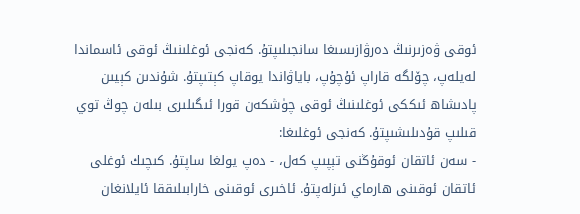ئوقى ۋەزىرنىڭ دەرۋازىسىغا سانجىلىپتۇ. كەنجى ئوغلىنىڭ ئوقى ئاسماندا لەيلەپ، چۆلگە قاراپ ئۇچۇپ، باياۋاندا يوقاپ كېتىپتۇ. شۇندىن كېيىن پادىشاھ ئىككى ئوغلىنىڭ ئوقى چۈشكەن قورا ئىگىلىرى بىلەن چوڭ توي قىلىپ قۇدىلىشىپتۇ. كەنجى ئوغلىغا:
- سەن ئاتقان ئوقۇڭنى تېپىپ كەل، - دەپ يولغا ساپتۇ. كىچىك ئوغلى ئاتقان ئوقىنى ھارماي ئىزلەپتۇ. ئاخىرى ئوقىنى خارابىلىققا ئايلانغان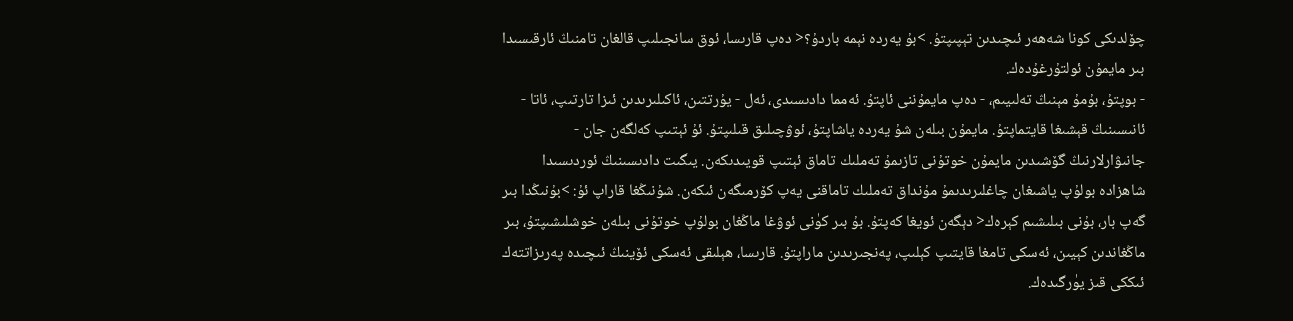چۆلدىكى كونا شەھەر ئىچىدىن تېپىپتۇ. >بۇ يەردە نېمە باردۇ؟< دەپ قارىسا، ئوق سانجىلىپ قالغان تامنىڭ ئارقىسىدا بىر مايمۇن ئولتۇرغۇدەك.
- بوپتۇ، بۇمۇ مېنىڭ تەلىيىم، - دەپ مايمۇننى ئاپتۇ. ئەمما دادىسىدى، ئەل - يۇرتتىن، ئاكىلىرىدىن ئىزا تارتىپ، ئاتا - ئانىسىنىڭ قېشىغا قايتماپتۇ. مايمۇن بىلەن شۇ يەردە ياشاپتۇ، ئوۋچىلىق قىلىپتۇ. ئۇ ئېتىپ كەلگەن جان - جانىۋارلارنىڭ گۆشىدىن مايمۇن خوتۇنى تازىمۇ تەملىك تاماق ئېتىپ قويىدىكەن. يىگىت دادىسىنىڭ ئوردىسىدا شاھزادە بولۇپ ياشىغان چاغلىرىدىمۇ مۇنداق تەملىك تاماقنى يەپ كۆرمىگەن ئىكەن. شۇنىڭغا قاراپ ئۇ: >بۇنىڭدا بىر گەپ بار، بۇنى بىلىشىم كېرەك< دېگەن ئويغا كەپتۇ. بۇ بىر كۈنى ئوۋغا ماڭغان بولۇپ خوتۇنى بىلەن خوشلىشىپتۇ، بىر ماڭغاندىن كېيىن، ئەسكى تامغا قايتىپ كېلىپ، پەنجىرىدىن ماراپتۇ. قارىسا، ھېلىقى ئەسكى ئۆينىڭ ئىچىدە پەرىزاتتەك ئىككى قىز يۈرگىدەك.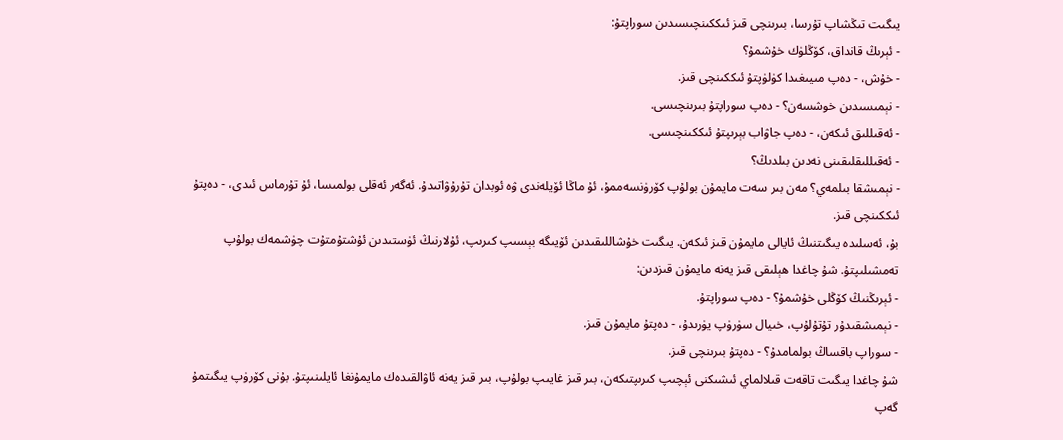يىگىت تىڭشاپ تۇرسا، بىرىنچى قىز ئىككىنچىسىدىن سوراپتۇ:
- ئېرىڭ قانداق، كۆڭلۈك خۇشمۇ؟
- خۇش، - دەپ مىيىغىدا كۈلۈپتۇ ئىككىنچى قىز.
- نېمىسىدىن خوشسەن؟ - دەپ سوراپتۇ بىرىنچىسى.
- ئەقىللىق ئىكەن، - دەپ جاۋاب بېرىپتۇ ئىككىنچىسى.
- ئەقىللىقلىقىنى نەدىن بىلدىڭ؟
- نېمىشقا بىلمەي؟ مەن بىر سەت مايمۇن بولۇپ كۆرۈنسەممۇ، ئۇ ماڭا ئۆيلەندى ۋە ئوبدان تۇرۇۋاتىدۇ. ئەگەر ئەقلى بولمىسا، ئۇ تۇرماس ئىدى، - دەپتۇ ئىككىنچى قىز.
بۇ، ئەسلىدە يىگىتنىڭ ئايالى مايمۇن قىز ئىكەن. يىگىت خۇشاللىقىدىن ئۆيىگە بېسىپ كىرىپ، ئۇلارنىڭ ئۈستىدىن ئۇشتۇمتۇت چۈشمەك بولۇپ تەمشىلىپتۇ. شۇ چاغدا ھېلىقى قىز يەنە مايمۇن قىزدىن:
- ئېرىڭنىڭ كۆڭلى خۇشمۇ؟ - دەپ سوراپتۇ.
- نېمىشقىدۇر تۇتۇلۇپ، خىيال سۈرۈپ يۈرىدۇ، - دەپتۇ مايمۇن قىز.
- سوراپ باقساڭ بولمامدۇ؟ - دەپتۇ بىرىنچى قىز.
شۇ چاغدا يىگىت تاقەت قىلالماي ئىشىكنى ئېچىپ كىرىپتىكەن، بىر قىز غايىپ بولۇپ، بىر قىز يەنە ئاۋالقىدەك مايمۇنغا ئايلىنىپتۇ. بۇنى كۆرۈپ يىگىتمۇ گەپ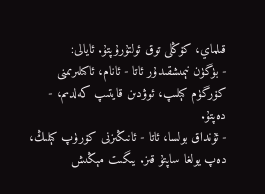قىلماي، كۆڭلى توق ئولتۇرۇپتۇ. ئايالى:
- بۈگۈن نېمىشقىدۇر ئاتا - ئانام، ئاكىلىرىمنى كۆرگۈم كېلىپ، ئوۋدىن قايتىپ كەلدىم، - دەپتۇ.
- ئۇنداق بولسا، ئاتا - ئانىڭىزنى كۆرۈپ كېلىڭ، دەپ يولغا ساپتۇ قىز. يىگىت مېڭىش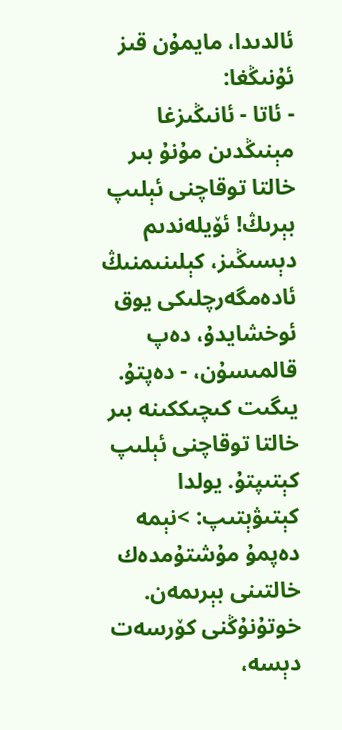ئالدىدا، مايمۇن قىز ئۇنىڭغا:
- ئاتا - ئانىڭىزغا مېنىڭدىن مۇنۇ بىر خالتا توقاچنى ئېلىپ بېرىڭ! ئۆيلەندىم دېسىڭىز، كېلىنىمنىڭ ئادەمگەرچلىكى يوق ئوخشايدۇ، دەپ قالمىسۇن، - دەپتۇ.
يىگىت كىچىككىنە بىر خالتا توقاچنى ئېلىپ كېتىپتۇ. يولدا كېتىۋېتىپ: >نېمە دەپمۇ مۇشتۇمدەك خالتىنى بېرىمەن. خوتۇنۇڭنى كۆرسەت دېسە،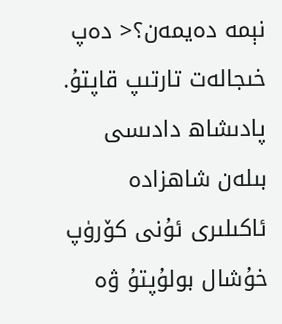نېمە دەيمەن؟< دەپ خىجالەت تارتىپ قاپتۇ.
پادىشاھ دادىسى بىلەن شاھزادە ئاكىلىرى ئۇنى كۆرۈپ خۇشال بولۇپتۇ ۋە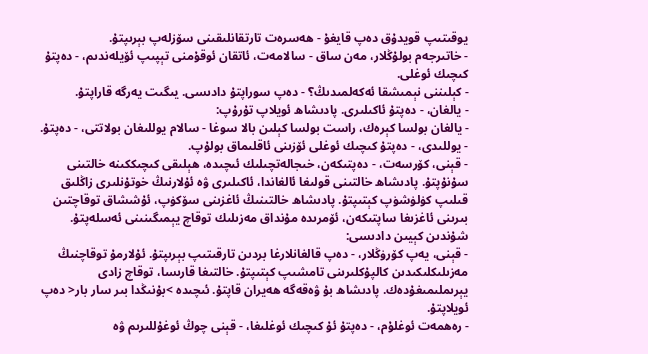يوقىتىپ قويدۇق دەپ قايغۇ - ھەسرەت تارتقانلىقىنى سۆزلەپ بېرىپتۇ.
- خاتىرجەم بولۇڭلار، مەن ساق - سالامەت، ئاتقان ئوقۇمنى تېپىپ ئۆيلەندىم، - دەپتۇ كىچىك ئوغلى.
- كېلىننى نېمىشقا ئەكەلمىدىڭ؟ - دەپ سوراپتۇ دادىسى. يىگىت يەرگە قاراپتۇ.
- يالغان، - دەپتۇ ئاكىلىرى. پادىشاھ ئويلاپ تۇرۇپ:
- يالغان بولسا كېرەك، راست بولسا كېلىن بالا سوغا - سالام يوللىغان بولاتتى، - دەپتۇ.
- يوللىدى، - دەپتۇ كىچىك ئوغلى ئۆزىنى ئاقلىماق بولۇپ.
- قېنى، كۆرسەت، - دەپتىكەن، خىجالەتچىلىك ئىچىدە، ھېلىقى كىچىككىنە خالتىنى سۇنۇپتۇ. پادىشاھ خالتىنى قولىغا ئالغاندا، ئاكىلىرى ۋە ئۇلارنىڭ خوتۇنلىرى زاڭلىق قىلىپ كۈلۈشۈپ كېتىپتۇ. پادىشاھ خالتىنىڭ ئاغزىنى سۆكۈپ، ئۇششاق توقاچتىن بىرىنى ئاغزىغا ساپتىكەن، ئۆمرىدە مۇنداق مەزىلىك توقاچ يېمىگىنىنى ئەسلەپتۇ. شۇندىن كېيىن دادىسى:
- قېنى، يەپ كۆرۈڭلار، - دەپ قالغانلارغا بردىن تارقىتىپ بېرىپتۇ. ئۇلارمۇ توقاچنىڭ مەزىلىكلىكىدىن كالپۇكلىرىنى تامشىپ كېتىپتۇ. خالتىغا قارىسا، توقاچ زادى يېرىملىمىغۇدەك. پادىشاھ بۇ ۋەقەگە ھەيران قاپتۇ. ئىچىدە >بۇنىڭدا بىر سار بار< دەپ ئويلاپتۇ.
- رەھمەت ئوغلۇم، - دەپتۇ ئۇ كىچىك ئوغلىغا، - قېنى چوڭ ئوغۇللىرىم ۋە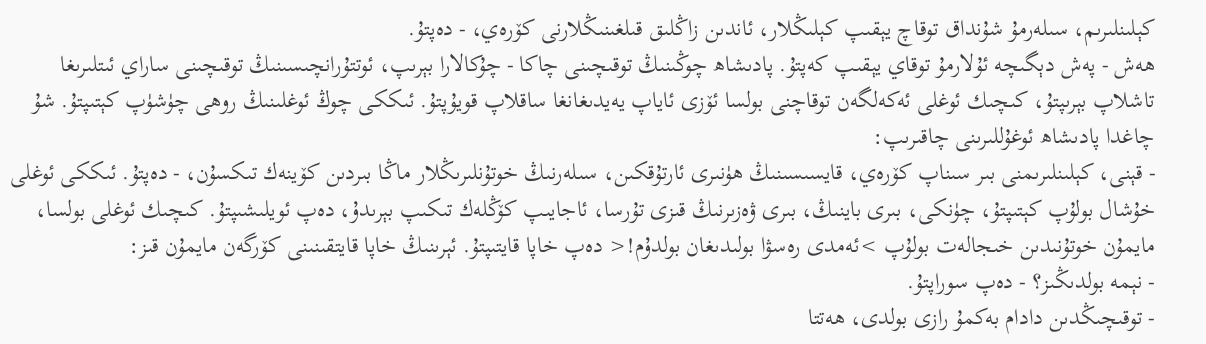كېلىنلىرىم، سىلەرمۇ شۇنداق توقاچ يېقىپ كېلىڭلار، ئاندىن زاڭلىق قىلغىنىڭلارنى كۆرەي، - دەپتۇ.
ھەش - پەش دېگىچە ئۇلارمۇ توقاي يېقىپ كەپتۇ. پادىشاھ چوڭىنىڭ توقىچىنى چاكا - چۇكالارا بېرىپ، ئوتتۇرانچىسىنىڭ توقىچىنى ساراي ئىتلىرىغا تاشلاپ بېرىپتۇ، كىچىك ئوغلى ئەكەلگەن توقاچنى بولسا ئۆزى ئاياپ يەيدىغانغا ساقلاپ قويۇپتۇ. ئىككى چوڭ ئوغلىنىڭ روھى چۈشۈپ كېتىپتۇ. شۇ چاغدا پادىشاھ ئوغۇللىرىنى چاقىرىپ:
- قېنى، كېلىنلىرىمنى بىر سىناپ كۆرەي، قايسىسىنىڭ ھۈنىرى ئارتۇقكىن، سىلەرنىڭ خوتۇنلىرىڭلار ماڭا بىردىن كۆينەك تىكسۇن، - دەپتۇ. ئىككى ئوغلى خۇشال بولۇپ كېتىپتۇ، چۈنكى، بىرى باينىڭ، بىرى ۋەزىرنىڭ قىزى تۇرسا، ئاجايىپ كۆڭلەك تىكىپ بېرىدۇ، دەپ ئويلىشىپتۇ. كىچىك ئوغلى بولسا، مايمۇن خوتۇنىدىن خىجالەت بولۇپ >ئەمدى رەسۋا بولىدىغان بولدۇم!< دەپ خاپا قايتىپتۇ. ئېرىنىڭ خاپا قايتقىنىنى كۆرگەن مايمۇن قىز:
- نېمە بولدىڭىز؟ - دەپ سوراپتۇ.
- توقىچىڭدىن دادام بەكمۇ رازى بولدى، ھەتتا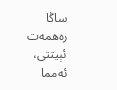ساڭا رەھمەت ئېيتتى، ئەمما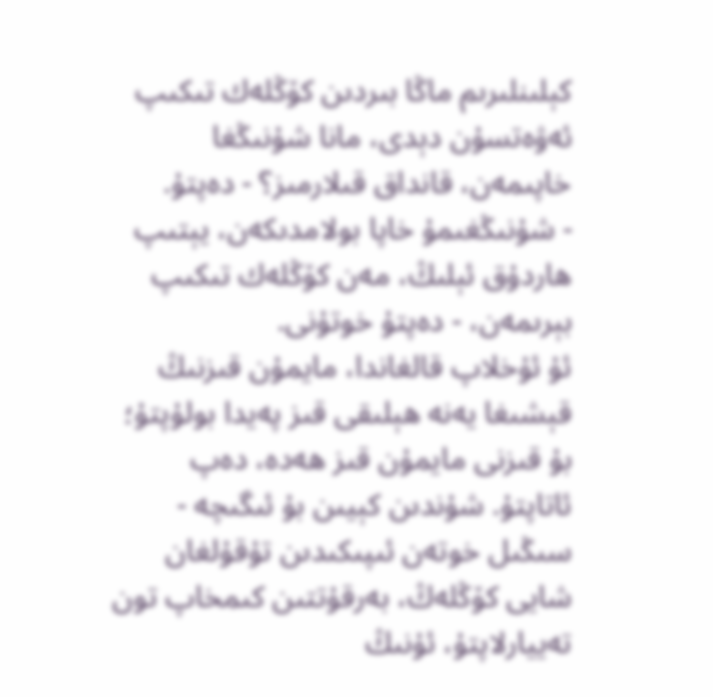كېلىنلىرىم ماڭا بىردىن كۆڭلەك تىكىپ ئەۋەتسۇن دېدى، مانا شۇنىڭغا خاپىمەن، قانداق قىلارمىز؟ - دەپتۇ.
- شۇنىڭغىمۇ خاپا بولامدىكەن، يېتىپ ھاردۇق ئېلىڭ، مەن كۆڭلەك تىكىپ بېرىمەن، - دەپتۇ خوتۇنى.
ئۇ ئۇخلاپ قالغاندا، مايمۇن قىزنىڭ قېشىغا يەنە ھېلىقى قىز پەيدا بولۇپتۇ؛ بۇ قىزنى مايمۇن قىز ھەدە، دەپ ئاتاپتۇ. شۇندىن كېيىن بۇ ئىگىچە - سىڭىل خوتەن ئىپىكىدىن تۇقۇلغان شايى كۆڭلەڭ، بەرقۇتتىن كىمخاپ تون تەييارلاپتۇ، ئۇنىڭ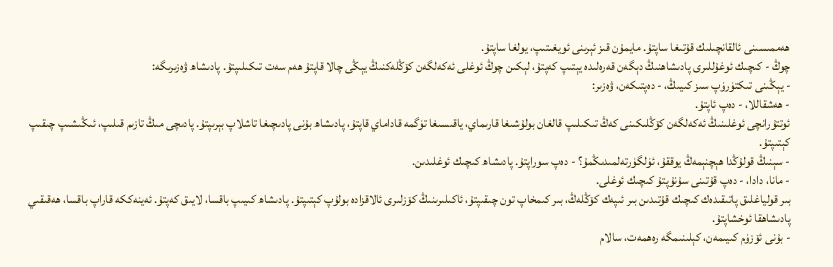ھەممىسىنى ئالقانچىلىك قۇتىغا ساپتۇ. مايمۇن قىز ئېرىنى ئويغىتىپ، يولغا ساپتۇ.
چوڭ - كىچىك ئوغۇللىرى پادىشاھنىڭ دېگەن قەرەلىدە يېتىپ كەپتۇ، لېكىن چوڭ ئوغلى ئەكەلگەن كۆڭلەكنىڭ يېڭى چالا قاپتۇ ھەم سەت تىكىلىپتۇ. پادىشاھ ۋەزىرىگە:
- يېڭىنى تىكتۈرۈپ سىز كىيىڭ، - دەپتىكەن، ۋەزىر:
- ھەشقاللا، - دەپ ئاپتۇ.
ئوتتۇرانچى ئوغلىنىڭ ئەكەلگەن كۆڭلىكىنى كەڭ تىكىلىپ قالغان بولۇشىغا قارىماي، ياقىسىغا تۈگمە قاداماي قاپتۇ، پادىشاھ بۇنى پادىچىغا تاشلاپ بېرىپتۇ. پادىچى مىڭ تازىم قىلىپ، ئىڭىشىپ چىقىپ كېتىپتۇ.
- سېنىڭ قولۇڭدا ھېچنېمەڭ يوققۇ، ئۈلگۈرتەلمىدىڭمۇ؟ - دەپ سوراپتۇ. پادىشاھ كىچىك ئوغلىدىن.
- مانا، دادا، - دەپ قۇتىنى سۇنۇپتۇ كىچىك ئوغلى.
بىر قولياغلىق پاتىقىدەك كىچىك قۇتىدىن بىر ئىپەك كۆڭلەڭ، بىر كىمخاپ تون چىقىپتۇ، ئاكىلىرىنىڭ كۆزلىرى ئالاقزادە بولۇپ كېتىپتۇ. پادىشاھ كىيىپ باقسا، لايىق كەپتۇ. ئەينەككە قاراپ باقسا، ھەقىقىي پادىشاھقا ئوخشاپتۇ.
- بۇنى ئۆزۈم كىيىمەن، كېلىنىمگە رەھمەت، سالام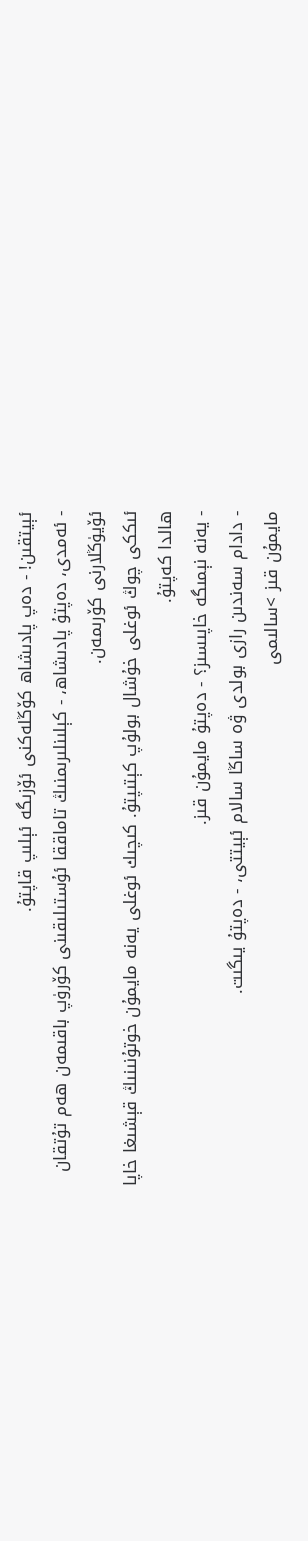ئېيتقىن! - دەپ پادىشاھ كۆڭلەكنى ئۆزىگە ئېلىپ قاپتۇ.
- ئەمدى، دەپتۇ پادىشاھ، - كېلىنلىرىمنىڭ تاماققا ئۇستىلىقىنى كۆرۈپ باقىمەن ھەم تۇتقان ئۆيۈڭلارنى كۆرىمەن.
ئىككى چوڭ ئوغلى خۇشال بولۇپ كېتىپتۇ. كىچىك ئوغلى يەنە مايمۇن خوتۇنىنىڭ قېشىغا خاپا ھالدا كەپتۇ.
- يەنە نېمىگە خاپىسىز؟ - دەپتۇ مايمۇن قىز.
- دادام سەندىن رازى بولدى ۋە ساڭا سالام ئېيتتى، - دەپتۇ يىگىت.
مايمۇن قىز >سالىمى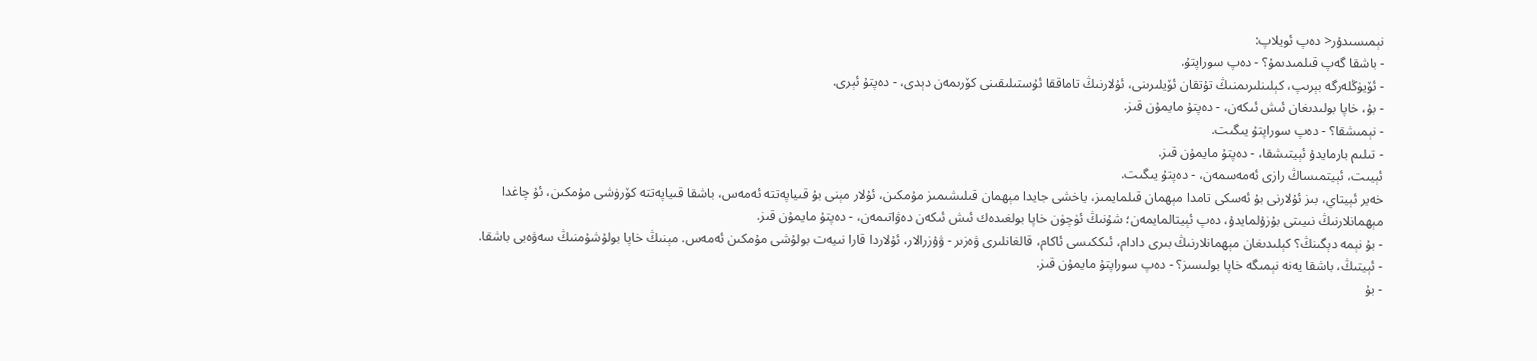نېمىسىدۇر< دەپ ئويلاپ:
- باشقا گەپ قىلمىدىمۇ؟ - دەپ سوراپتۇ.
- ئۆيۈڭلەرگە بېرىپ، كېلىنلىرىمنىڭ تۇتقان ئۆيلىرىنى، ئۇلارنىڭ تاماققا ئۇستىلىقىنى كۆرىمەن دېدى، - دەپتۇ ئېرى.
- بۇ، خاپا بولىدىغان ئىش ئىكەن، - دەپتۇ مايمۇن قىز.
- نېمىشقا؟ - دەپ سوراپتۇ يىگىت.
- تىلىم بارمايدۇ ئېيتىشقا، - دەپتۇ مايمۇن قىز.
ئېيىت، ئېيتمىساڭ رازى ئەمەسمەن، - دەپتۇ يىگىت.
خەير ئېيتاي، بىز ئۇلارنى بۇ ئەسكى تامدا مېھمان قىلمايمىز، ياخشى جايدا مېھمان قىلىشىمىز مۇمكىن، ئۇلار مېنى بۇ قىياپەتتە ئەمەس، باشقا قىياپەتتە كۆرۈشى مۇمكىن، ئۇ چاغدا مېھمانلارنىڭ نىيىتى بۇزۇلمايدۇ، دەپ ئېيتالمايمەن؛ شۇنىڭ ئۈچۈن خاپا بولغىدەك ئىش ئىكەن دەۋاتىمەن، - دەپتۇ مايمۇن قىز.
- بۇ نېمە دېگىنڭ؟ كېلىدىغان مېھمانلارنىڭ بىرى دادام، ئىككىسى ئاكام، قالغانلىرى ۋەزىر - ۋۇزرالار، ئۇلاردا قارا نىيەت بولۇشى مۇمكىن ئەمەس. مېنىڭ خاپا بولۇشۇمنىڭ سەۋەبى باشقا.
- ئېيتىڭ، باشقا يەنە نېمىگە خاپا بولىسىز؟ - دەپ سوراپتۇ مايمۇن قىز.
- بۇ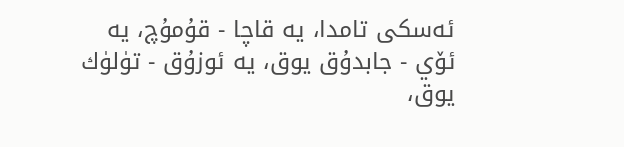ئەسكى تامدا، يە قاچا - قۇمۇچ، يە ئۆي - جابدۇق يوق، يە ئوزۇق - تۈلۈك يوق،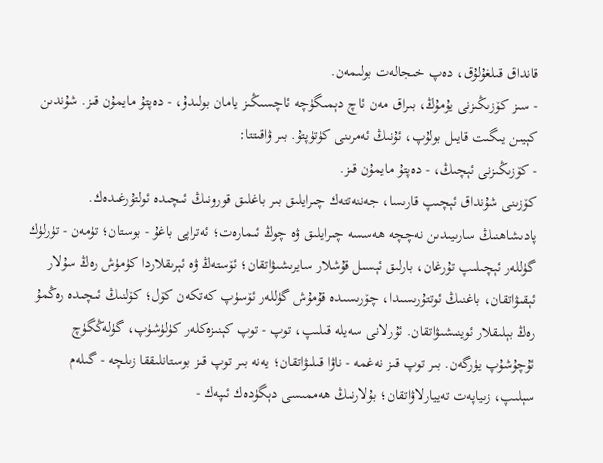قانداق قىلغۇلۇق، دەپ خىجالەت بولىمەن.
- سىز كۆزىڭىزنى يۇمۇڭ، بىراق مەن ئاچ دېمىگۈچە ئاچسىڭىز يامان بولىدۇ، - دەپتۇ مايمۇن قىز. شۇندىن كېيىن يىگىت قايىل بولۇپ، ئۇنىڭ ئەمرىنى كۈتۈپتۇ. بىر ۋاقىتتا:
- كۆزىڭىزنى ئېچىڭ، - دەپتۇ مايمۇن قىز.
كۆزىنى شۇنداق ئېچىپ قارىسا، جەننەتتەك چىرايلىق بىر باغلىق قورونىڭ ئىچىدە ئولتۇرغىدەك. پادىشاھنىڭ سارىيىدىن نەچچە ھەسسە چىرايلىق ۋە چوڭ ئىمارەت؛ ئەتراپى باغۇ - بوستان؛ تۈمەن - تۈرلۈك گۈللەر ئېچىلىپ تۇرغان، بارلىق ئېسىل قۇشلار سايرىشىۋاتقان؛ ئۆستەڭ ۋە ئېرىقلاردا كۈمۈش رەڭ سۇلار ئېقىۋاتقان، باغنىڭ ئوتتۇرىسىدا، چۆرىسىدە قۇمۇش گۈللەر ئۆسۈپ كەتكەن كۆل؛ كۆلنىڭ ئىچىدە رەڭمۇ رەڭ بېلىقلار ئوينىشىۋاتقان. ئۇرلانى سەيلە قىلىپ، توپ - توپ كېنىزەكلەر كۈلۈشۈپ، گۈلەڭگۈچ ئۇچۇشۇپ يۈرگەن. بىر توپ قىز نەغمە - ناۋا قىلىۋاتقان؛ يەنە بىر توپ قىز بوستانلىققا زىلچە - گىلەم سېلىپ، زىياپەت تەييارلاۋاتقان؛ بۇلارنىڭ ھەممىسى دېگۈدەك ئىپەك -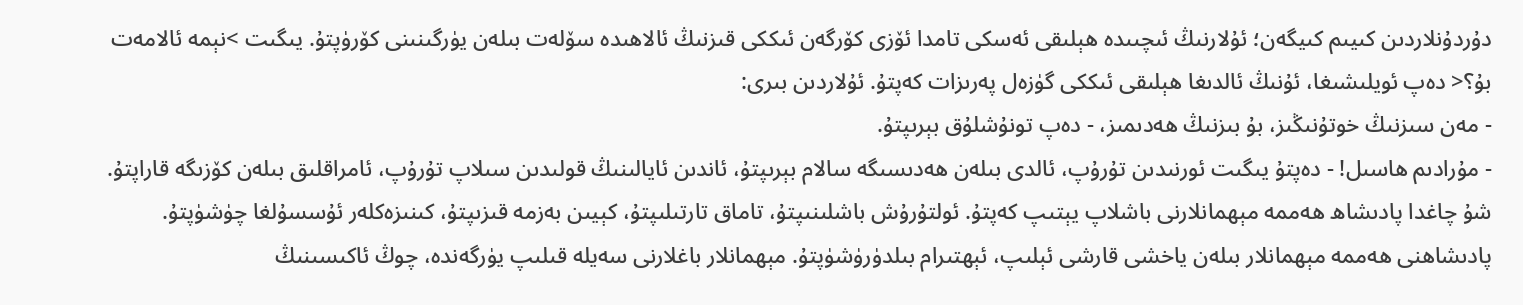دۇردۇنلاردىن كىيىم كىيگەن؛ ئۇلارنىڭ ئىچىىدە ھېلىقى ئەسكى تامدا ئۆزى كۆرگەن ئىككى قىزنىڭ ئالاھىدە سۆلەت بىلەن يۈرگىنىنى كۆرۈپتۇ. يىگىت >نېمە ئالامەت بۇ؟< دەپ ئويلىشىغا، ئۇنىڭ ئالدىغا ھېلىقى ئىككى گۈزەل پەرىزات كەپتۇ. ئۇلاردىن بىرى:
- مەن سىزنىڭ خوتۇنىڭىز، بۇ بىزنىڭ ھەدىمىز، - دەپ تونۇشلۇق بېرىپتۇ.
- مۇرادىم ھاسىل! - دەپتۇ يىگىت ئورنىدىن تۇرۇپ، ئالدى بىلەن ھەدىسىگە سالام بېرىپتۇ، ئاندىن ئايالىنىڭ قولىدىن سىلاپ تۇرۇپ، ئامراقلىق بىلەن كۆزىگە قاراپتۇ.
شۇ چاغدا پادىشاھ ھەممە مېھمانلارنى باشلاپ يېتىپ كەپتۇ. ئولتۇرۇش باشلىنىپتۇ، تاماق تارتىلىپتۇ، كېيىن بەزمە قىزىپتۇ، كىنىزەكلەر ئۇسسۇلغا چۈشۈپتۇ. پادىشاھنى ھەممە مېھمانلار بىلەن ياخشى قارشى ئېلىپ، ئېھتىرام بىلدۈرۈشۈپتۇ. مېھمانلار باغلارنى سەيلە قىلىپ يۈرگەندە، چوڭ ئاكىسىنىڭ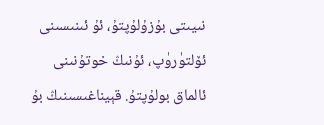نىيىتى بۇزۇلۇپتۇ، ئۇ ئىنىسىنى ئۆلتۈرۈپ، ئۇنىڭ خوتۇنىنى ئالماق بولۇپتۇ. قېيناغىسىنىڭ بۇ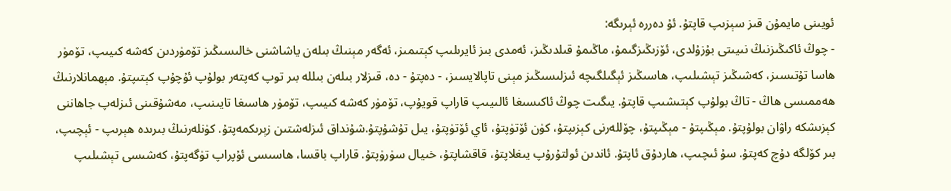ئويىنى مايمۇن قىز سېزىپ قاپتۇ. ئۇ دەررە ئېرىگە:
- چوڭ ئاكىڭىزنىڭ نىيىتى بۇزۇلدى، ئۆزىڭىزگىمۇ، ماڭىمۇ قىلدىڭىز، ئەمدى بىز ئايرىلىپ كېتىمىز، ئەگەر مېنىڭ بىلەن ياشاشنى خالىسىڭىز تۆمۈردىن كەشە كىيىپ، تۆمۈر ھاسا تۇتىسىز، كەشىڭىز تېشىلىپ، ھاسىڭىز ئېگىلگىچە ئىزلىسىڭىز مېنى تاپالايسىز، - دەپتۇ - دە، قىزلار بىلەن بىللە بىر توپ كەپتەر بولۇپ ئۇچۇپ كېتىپتۇ. مېھمانلارنىڭ ھەممىسى ھاڭ - تاڭ بولۇپ كېتىشىپ قاپتۇ. يىگىت چوڭ ئاكىسىغا ئالىيىپ قاراپ قويۇپ، تۆمۈر كەشە كىيىپ، تۆمۈر ھاسىغا تايىنىپ، مەشۇقىنى ئىزلەپ جاھاننى كېزىشكە راۋان بولۇپتۇ. مېڭىپتۇ - مېڭىپتۇ، چۆللەرنى كېزىپتۇ، كۈن ئۆتۈپتۇ، ئاي ئۆتۈپتۇ، يىل تۇشۇپتۇ.شۇنداق ئىزلەشتىن زېرىكمەپتۇ. كۈنلەرنىڭ بىرىدە ھېرىپ - ئېچىپ، بىر كۆلگە دۇچ كەپتۇ. سۇ ئىچىپ، ھاردۇق ئاپتۇ. ئاندىن ئولتۇرۇپ يىغلاپتۇ، قاقشاپتۇ، خىيال سۈرۈپتۇ. قاراپ باقسا، ھاسىسى ئۇپراپ تۈگەپتۇ، كەشىسى تېشىلىپ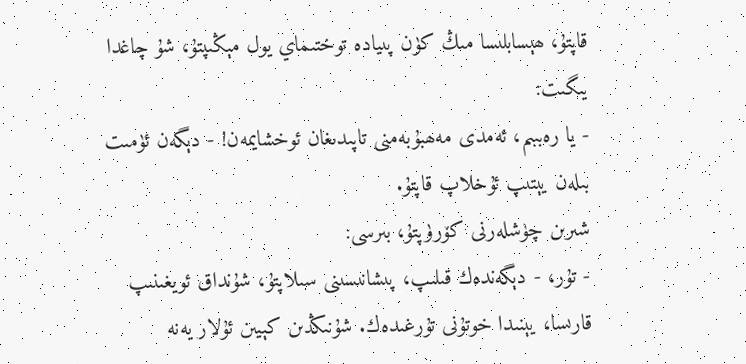قاپتۇ، ھېسابلىسا مىڭ كۈن پىيادە توختىماي يول مېڭىپتۇ، شۇ چاغدا يىگىت:
- يا رەببىم، ئەمدى مەھبۇبەمنى تاپىدىغان ئوخشايمەن! - دېگەن ئۈمىت بىلەن يېتىپ ئۇخلاپ قاپتۇ.
شىرىن چۈشلەرنى كۆرۈپتۇ، بىرسى:
- تۇر، - دېگەندەك قىلىپ، پىشانىسىنى سىلاپتۇ، شۇنداق ئويغىنىپ قارىسا، يېنىدا خوتۇنى تۇرغىدەك. شۇنىڭدىن كېيىن ئۇلار يەنە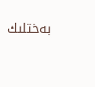بەختلىك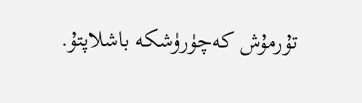تۇرمۇش كەچۈرۈشكە باشلاپتۇ.